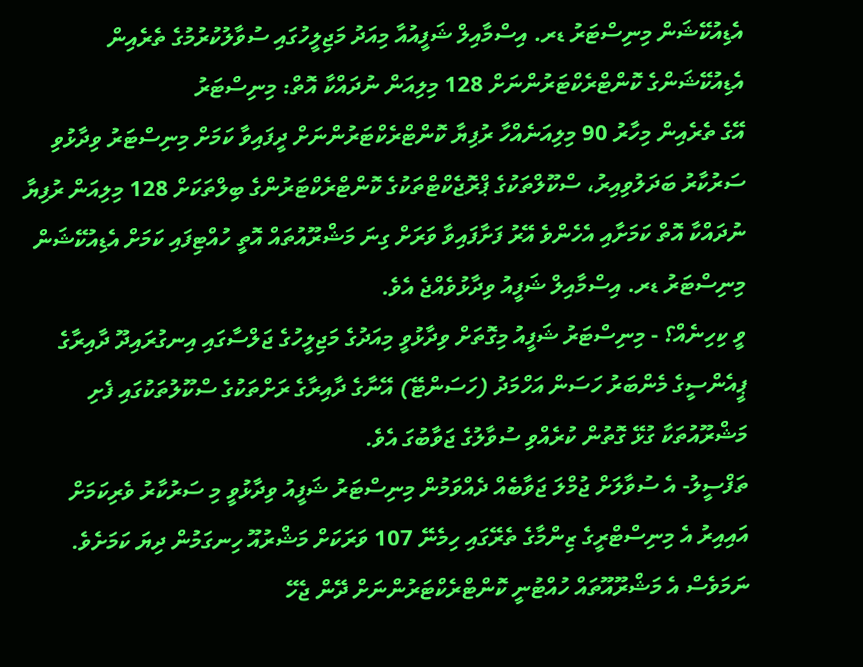އެޑިއުކޭޝަން މިނިސްޓަރު ޑރ. އިސްމާއިލް ޝަފީއުއާ މިއަދު މަޖިލީހުގައި ސުވާލުކުރުމުގެ ތެރެއިން
އެޑިއުކޭޝަންގެ ކޮންޓްރެކްޓަރުންނަށް 128 މިލިއަން ނުދައްކާ އޮތް: މިނިސްޓަރު
އޭގެ ތެރެއިން މިހާރު 90 މިލިއަނެއްހާ ރުފިޔާ ކޮންޓްރެކްޓަރުންނަށް ދީފައިވާ ކަމަށް މިނިސްޓަރު ވިދާޅުވި
ސަރުކާރު ބަދަލުވިއިރު، ސްކޫލްތަކުގެ ޕްރޮޖެކްޓްތަކުގެ ކޮންޓްރެކްޓަރުންގެ ބިލްތަކަށް 128 މިލިއަން ރުފިޔާ ނުދައްކާ އޮތް ކަމަށާއި އެހެންވެ އޭރު ފަށާފައިވާ ވަރަށް ގިނަ މަޝްރޫއުތައް އޮތީ ހުއްޓިފައި ކަމަށް އެޑިއުކޭޝަން މިނިސްޓަރު ޑރ. އިސްމާއިލް ޝަފީއު ވިދާޅުވެއްޖެ އެވެ.
ވީ ކިހިނެއް؟ - މިނިސްޓަރު ޝަފީއު މިގޮތަށް ވިދާޅުވީ މިއަދުގެ މަޖިލީހުގެ ޖަލްސާގައި އިނގުރައިދޫ ދާއިރާގެ ޕީއެންސީގެ މެންބަރު ހަސަން އަހްމަދު (ހަސަންޓޭ) އޭނާގެ ދާއިރާގެ ރަށްތަކުގެ ސްކޫލުތަކުގައި ފެށި މަޝްރޫއުތަކާ ގުޅޭ ގޮތުން ކުރެއްވި ސުވާލުގެ ޖަވާބުގަ އެވެ.
ތަފްސީލު- އެ ސުވާލަށް ޖުމްލަ ޖަވާބެއް ދެއްވަމުން މިނިސްޓަރު ޝަފީއު ވިދާޅުވީ މި ސަރުކާރު ވެރިކަމަށް އައިއިރު އެ މިނިސްޓްރީގެ ޒިންމާގެ ތެރޭގައި ހިމެނޭ 107 ވަރަކަށް މަޝްރުއޫ ހިނގަމުން ދިޔަ ކަމަށެވެ. ނަމަވެސް އެ މަޝްރޫއޫތައް ހުއްޓުނީ ކޮންޓްރެކްޓަރުންނަށް ދޭން ޖެހޭ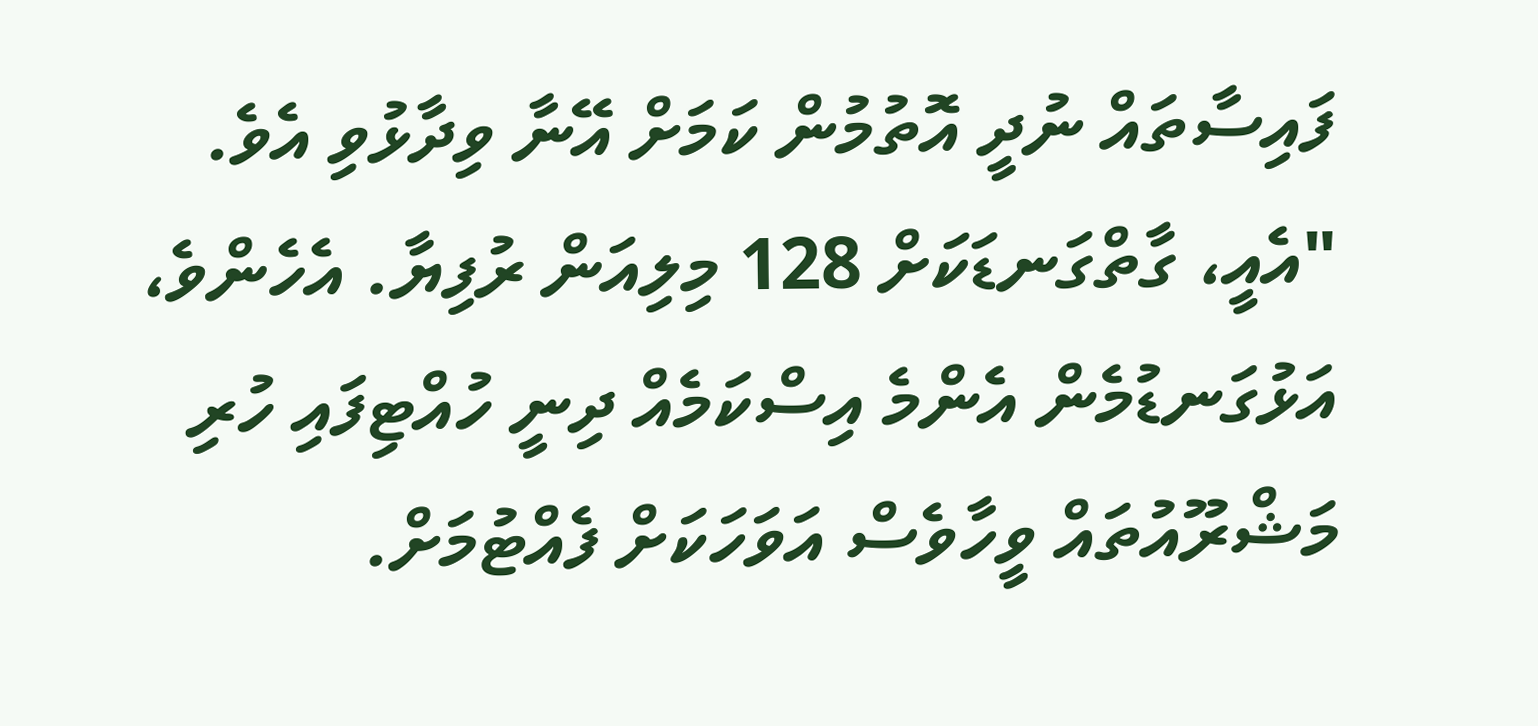ފައިސާތައް ނުދީ އޮތުމުން ކަމަށް އޭނާ ވިދާޅުވި އެވެ.
"އެއީ، ގާތްގަނޑަކަށް 128 މިލިއަން ރުފިޔާ. އެހެންވެ، އަޅުގަނޑުމެން އެންމެ އިސްކަމެއް ދިނީ ހުއްޓިފައި ހުރި މަޝްރޫއުތައް ވީހާވެސް އަވަހަކަށް ފެއްޓުމަށް.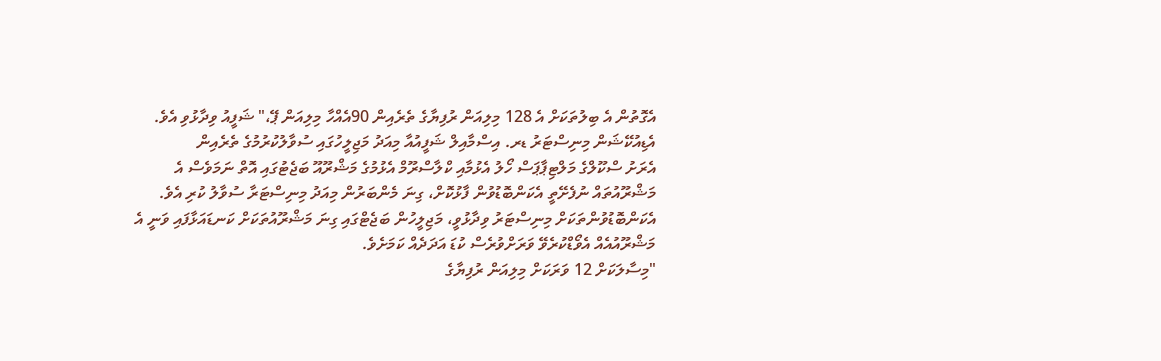އެގޮތުން އެ ބިލުތަކަށް އެ 128 މިލިއަން ރުފިޔާގެ ތެރެއިން 90އެއްހާ މިލިއަން ޕޭ،" ޝަފީއު ވިދާޅުވި އެވެ.
އެޑިއުކޭޝަން މިނިސްޓަރު ޑރ. އިސްމާއިލް ޝަފީއުއާ މިއަދު މަޖިލީހުގައި ސުވާލުކުރުމުގެ ތެރެއިން
އެރަށު ސްކޫލްގެ މަލްޓިޕާޕަސް ހޯލު އެޅުމާއި ކްލާސްރޫމް އެޅުމުގެ މަޝްރޫއޫ ބަޖެޓުގައި އޮތް ނަމަވެސް އެ މަޝްރޫއުތައް ނުފެށޭތީ އެކަންބޮޑުވުން ފާޅުކޮށް، ގިނަ މެންބަރުން މިއަދު މިނިސްޓަރާ ސުވާލު ކުރި އެވެ. އެކަންބޮޑުވުންތަކަށް މިނިސްޓަރު ވިދާޅުވީ، މަޖިލީހުން ބަޖެޓްގައި ގިނަ މަޝްރޫއުތަކަށް ކަނޑައަޅާފައި ވަނީ އެ މަޝްރޫއުއެއް އެވޯޑްކުރެވޭ ވަރަށްވުރެސް ކުޑަ އަދަދެއް ކަމަށެވެ.
"މިސާލަކަށް 12 ވަރަކަށް މިލިއަން ރުފިޔާގެ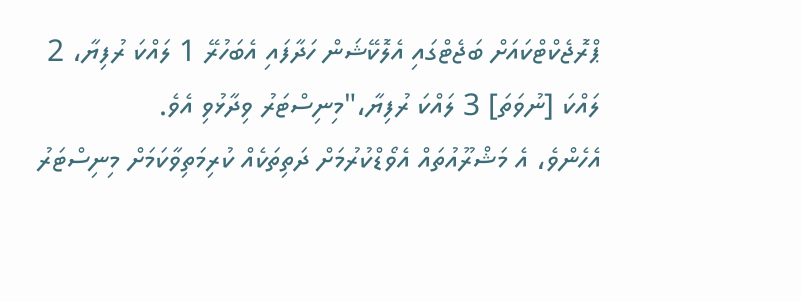ޕްރޮޖެކްޓްކައަށް ބަޖެޓްގައި އެލޮކޭޝަން ހަދާފައި އެބަހުރޭ 1 ލައްކަ ރުފިޔާ، 2 ލައްކަ [ނުވަތަ] 3 ލައްކަ ރުފިޔާ،"މިނިސްޓަރު ވިދާޅުވި އެވެ.
އެހެންވެ، އެ މަޝްރޫއުތައް އެވޯޑްކުރުމަށް ދަތިތަކެއް ކުރިމަތިވާކަމަށް މިނިސްޓަރު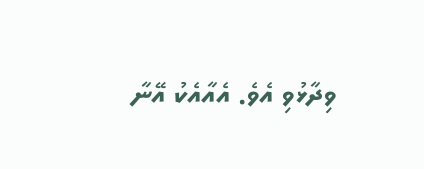ވިދާޅުވި އެވެ. އެއާއެކު އޭނާ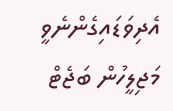އެދިވަޑައިގެންނެވީ މަޖިލީހުން ބަޖެޓް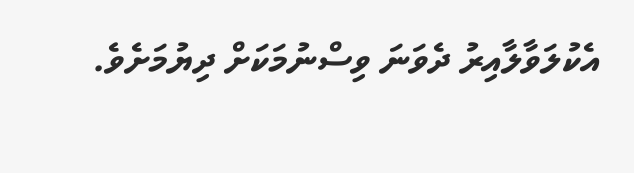އެކުލަވާލާއިރު ދެވަނަ ވިސްނުމަކަށް ދިޔުމަށެވެ.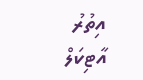އިތުރު އާޓިކަލް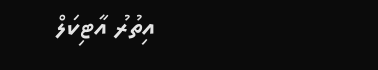އިތުރު އާޓިކަލް